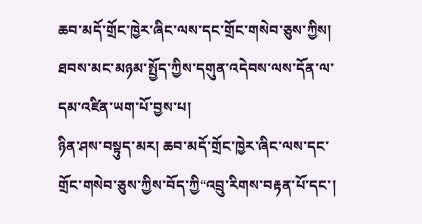ཆབ་མདོ་གྲོང་ཁྱེར་ཞིང་ལས་དང་གྲོང་གསེབ་ཅུས་ཀྱིས།
ཐབས་མང་མཉམ་སྤྱོད་ཀྱིས་དགུན་འདེབས་ལས་དོན་ལ་དམ་འཛིན་ཡག་པོ་བྱས་པ།
ཉིན་ཤས་བསྟུད་མར། ཆབ་མདོ་གྲོང་ཁྱེར་ཞིང་ལས་དང་གྲོང་གསེབ་ཅུས་ཀྱིས་བོད་ཀྱི“འབྲུ་རིགས་བརྟན་པོ་དང་།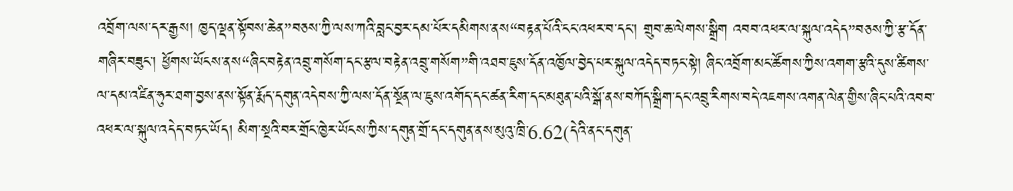འབྲོག་ལས་དར་རྒྱས། ཁྱད་ལྡན་སྟོབས་ཆེན”བཅས་ཀྱི་ལས་ཀའི་བླང་བྱར་དམ་པོར་དམིགས་ནས“བརྟན་པོའི་ངང་འཕར་བ་དང་། གྲུབ་ཆ་ལེགས་སྒྲིག འབབ་འཕར་ལ་སྐུལ་འདེད”བཅས་ཀྱི་རྩ་དོན་གཞིར་བཟུང་། ཕྱོགས་ཡོངས་ནས“ཞིང་བརྟེན་འབྲུ་གསོག་དང་རྩལ་བརྟེན་འབྲུ་གསོག”གི་འཐབ་ཇུས་དོན་འཁྱོལ་བྱེད་པར་སྐུལ་འདེད་བཏང་སྟེ། ཞིང་འབྲོག་མང་ཚོགས་ཀྱིས་འགག་རྩའི་དུས་ཚིགས་ལ་དམ་འཛིན་ཧུར་ཐག་བྱས་ནས་སྟོན་རྨོད་དགུན་འདེབས་ཀྱི་ལས་དོན་སྔོན་ལ་ཇུས་འགོད་དང་ཚན་རིག་དང་མཐུན་པའི་སྒོ་ནས་བཀོད་སྒྲིག་དང་འབྲུ་རིགས་བདེ་འཇགས་འགན་ལེན་གྱིས་ཞིང་པའི་འབབ་འཕར་ལ་སྐུལ་འདེད་བཏང་ཡོད། མིག་སྔའི་བར་གྲོང་ཁྱེར་ཡོངས་ཀྱིས་དགུན་གྲོ་དང་དགུན་ནས་མུའུ་ཁྲི་6.62(དེའི་ནང་དགུན་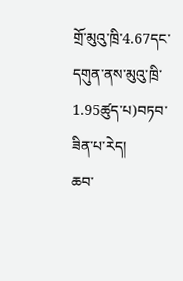གྲོ་མུའུ་ཁྲི་4.67དང་དགུན་ནས་མུའུ་ཁྲི་1.95ཚུད་པ)བཏབ་ཟིན་པ་རེད།
ཆབ་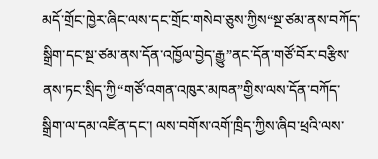མདོ་གྲོང་ཁྱེར་ཞིང་ལས་དང་གྲོང་གསེབ་ཅུས་ཀྱིས“སྔ་ཙམ་ནས་བཀོད་སྒྲིག་དང་སྔ་ཙམ་ནས་དོན་འཁྱོལ་བྱེད་རྒྱུ”ནང་དོན་གཙོ་བོར་བརྩིས་ནས་ཏང་སྲིད་ཀྱི“གཙོ་འགན་འཁུར་མཁན”གྱིས་ལས་དོན་བཀོད་སྒྲིག་ལ་དམ་འཛིན་དང་། ལས་བགོས་འགོ་ཁྲིད་ཀྱིས་ཞིབ་ཕྲའི་ལས་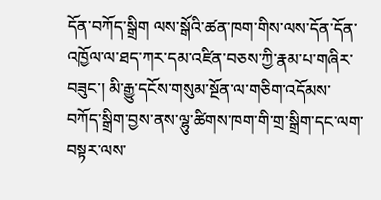དོན་བཀོད་སྒྲིག ལས་སྒོའི་ཚན་ཁག་གིས་ལས་དོན་དོན་འཁྱོལ་ལ་ཐད་ཀར་དམ་འཛིན་བཅས་ཀྱི་རྣམ་པ་གཞིར་བཟུང་། མི་རྒྱུ་དངོས་གསུམ་སྔོན་ལ་གཅིག་འདོམས་བཀོད་སྒྲིག་བྱས་ནས་ལྷུ་ཚིགས་ཁག་གི་གྲ་སྒྲིག་དང་ལག་བསྟར་ལས་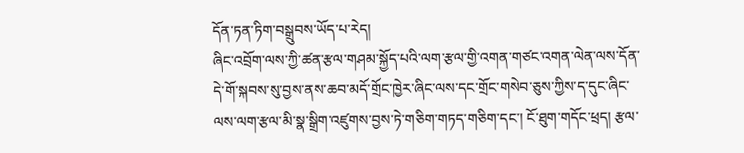དོན་ཏན་ཏིག་བསྒྲུབས་ཡོད་པ་རེད།
ཞིང་འབྲོག་ལས་ཀྱི་ཚན་རྩལ་གཤམ་སྐྱོད་པའི་ལག་རྩལ་གྱི་འགན་གཙང་འགན་ལེན་ལས་དོན་དེ་གོ་སྐབས་སུ་བྱས་ནས་ཆབ་མདོ་གྲོང་ཁྱེར་ཞིང་ལས་དང་གྲོང་གསེབ་ཅུས་ཀྱིས་ད་དུང་ཞིང་ལས་ལག་རྩལ་མི་སྣ་སྒྲིག་འཛུགས་བྱས་ཏེ་གཅིག་གཏད་གཅིག་དང་། ངོ་ཐུག་གདོང་ཕྲད། རྩལ་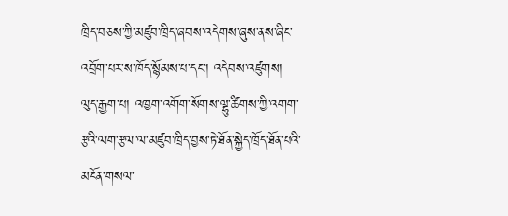ཁྲིད་བཅས་ཀྱི་མཛུབ་ཁྲིད་ཞབས་འདེགས་ཞུས་ནས་ཞིང་འབྲོག་པར་ས་ཁོད་སྙོམས་པ་དང་། འདེབས་འཛུགས། ལུད་རྒྱག་པ། འཁྱག་འགོག་སོགས་ལྷུ་ཚིགས་ཀྱི་འགག་རྩའི་ལག་རྩལ་ལ་མཛུབ་ཁྲིད་བྱས་ཏེ་ཐོན་སྐྱེད་ཁྲོད་ཐོན་པའི་མངོན་གསལ་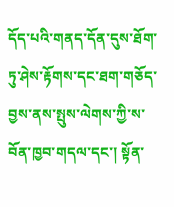དོད་པའི་གནད་དོན་དུས་ཐོག་ཏུ་ཤེས་རྟོགས་དང་ཐག་གཅོད་བྱས་ནས་སྤུས་ལེགས་ཀྱི་ས་བོན་ཁྱབ་གདལ་དང་། སྟོན་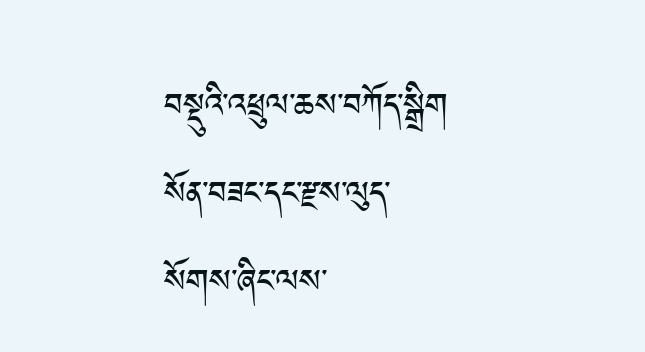བསྡུའི་འཕྲུལ་ཆས་བཀོད་སྒྲིག སོན་བཟང་དང་རྫས་ལུད་སོགས་ཞིང་ལས་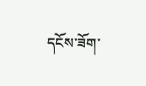དངོས་ཟོག་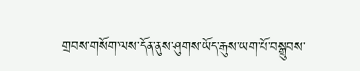གྲབས་གསོག་ལས་དོན་ནུས་ཤུགས་ཡོད་རྒུས་ཡག་པོ་བསྒྲུབས་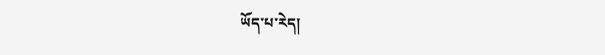ཡོད་པ་རེད།